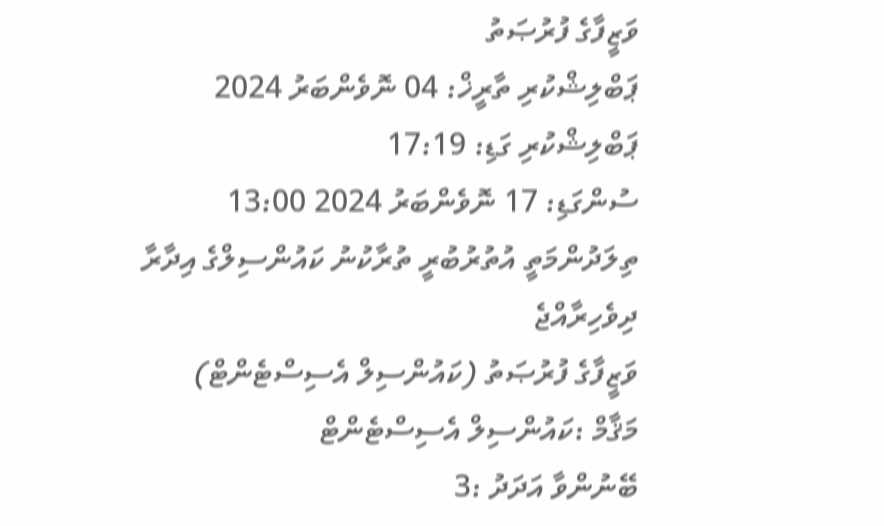ވަޒީފާގެ ފުރުޞަތު
ޕަބްލިޝްކުރި ތާރީޚް: 04 ނޮވެންބަރު 2024
ޕަބްލިޝްކުރި ގަޑި: 17:19
ސުންގަޑި: 17 ނޮވެންބަރު 2024 13:00
ތިލަދުންމަތީ އުތުރުބުރީ ތުރާކުނު ކައުންސިލްގެ އިދާރާ
ދިވެހިރާއްޖެ
ވަޒީފާގެ ފުރުޞަތު (ކައުންސިލް އެސިސްޓެންޓް)
މަޤާމް :ކައުންސިލް އެސިސްޓެންޓް
ބޭނުންވާ އަދަދު :3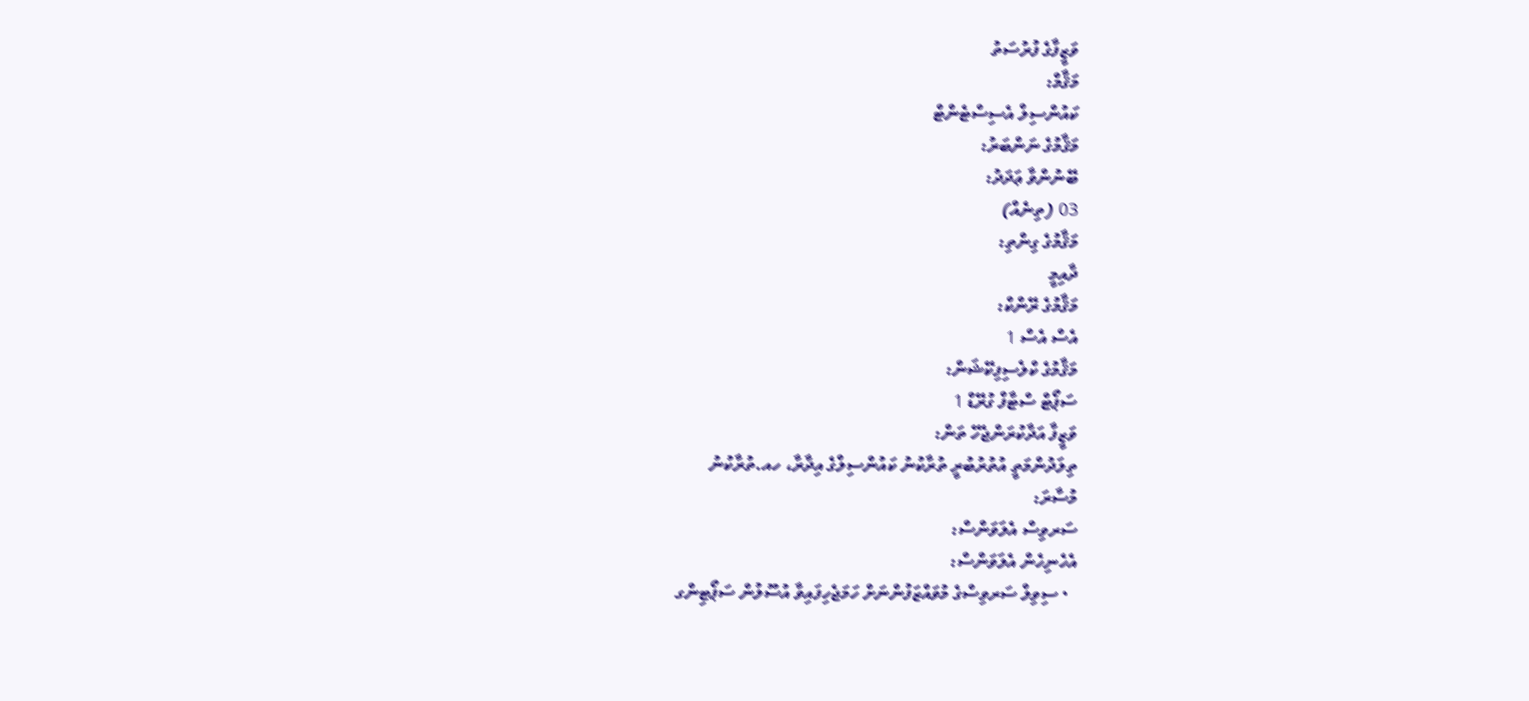ވަޒީފާގެ ފުރުސަތު
މަޤާމް:
ކައުންސިލް އެސިސްޓެންޓް
މަޤާމުގެ ނަންބަރު:
ބޭނުންވާ ޢަދަދު:
03 (ތިނެއް)
މަޤާމުގެ ގިންތި:
ދާއިމީ
މަޤާމުގެ ރޭންކް:
އެސް އެސް 1
މަޤާމުގެ ކްލެސިފިކޭޝަން:
ސަޕޯޓް ސްޓާފް ގުރޭޑް 1
ވަޒީފާ އަދާކުރަންޖެހޭ ތަން:
ތިލަދުންމަތީ އުތުރުބުރީ ތުރާކުނު ކައުންސިލްގެ އިދާރާ، ހއ.ތުރާކުނު
މުސާރަ:
ސަރވިސް އެލަވަންސް:
އެހެނިހެން އެލަވަންސް:
  • ސިވިލް ސަރވިސްގެ މުވައްޒަފުންނަށް ހަމަޖެހިފައިވާ އުސޫލުން ސަޕޯޓިންގ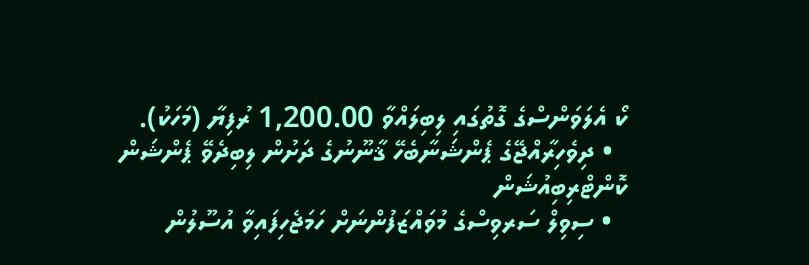ކޯ އެލަވަންސްގެ ގޮތުގައި ލިބިލައްވާ 1,200.00 ރުފިޔާ (މަހަކު).
  • ދިވެހިރާއްޖޭގެ ޕެންޝަނާބެހޭ ޤާނޫނުގެ ދަށުން ލިބިދެވޭ ޕެންޝަން ކޮންޓްރިބިއުޝަން
  • ސިވިލް ސަރވިސްގެ މުވައްޒަފުންނަށް ހަމަޖެހިފައިވާ އުސޫލުން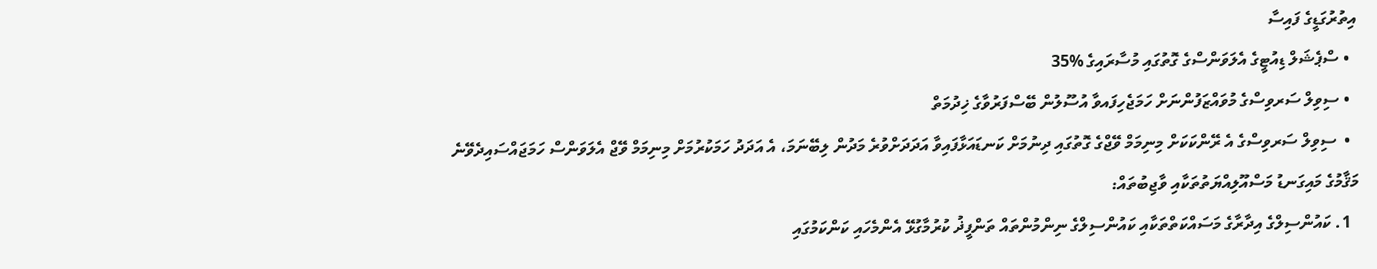އިތުރުގަޑީގެ ފައިސާ
  • ސްޕެޝަލް ޑިއުޓީގެ އެލަވަންސްގެ ގޮތުގައި މުސާރައިގެ %35
  • ސިވިލް ސަރވިސްގެ މުވައްޒަފުންނަށް ހަމަޖެހިފައވާ އުސޫލުން ބޭސްފަރުވާގެ ޚިދުމަތް
  •  ސިވިލް ސަރވިސްގެ އެ ރޭންކަކަށް މިނިމަމް ވޭޖްގެ ގޮތުގައި ދިނުމަށް ކަނޑައަޅާފައިވާ އަދަދަށްވުރެ މަދުން ލިބޭނަމަ، އެ އަދަދު ހަމަކުރުމަށް މިނިމަމް ވޭޖް އެލަވަންސް ހަމަޖައްސައިދެވޭނެ
މަޤާމުގެ މައިގަނޑު މަސްއޫލިއްޔަތުތަކާއި ވާޖިބުތައް:
  1. ކައުންސިލްގެ އިދާރާގެ މަސައްކަތްތަކާއި ކައުންސިލްގެ ނިންމުންތައް ތަންފީޛު ކުރުމާގުޅޭ އެންމެހައި ކަންކަމުގައި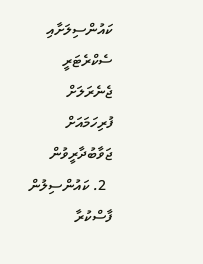ކައުންސިލަށާއި ސެކްރެޓަރީ ޖެނެރަލަށް ފުރިހަމައަށް ޖަވާބުދާރީވުން
  2. ކައުންސިލުން ފާސްކުރާ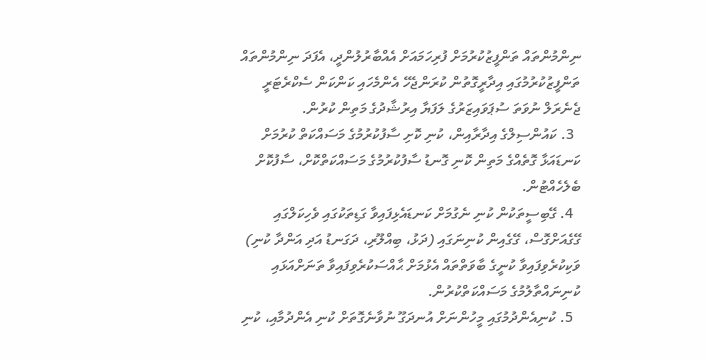ނިންމުންތައް ތަންފީޒުކުރުމަށް ފުރިހަމައަށް އެއްބާރުލުންދީ، އެފަދަ ނިންމުންތައް ތަންފީޒުކުރުމުގައި އިދާރީގޮތުން ކުރަންޖެހޭ އެންމެހައި ކަންކަން ސެކްރެޓަރީ ޖެނެރަލް ނުވަތަ ސުޕަވައިޒަރުގެ ލަފަޔާ އިރުޝާދުގެ މަތިން ކުރުން.
  3. ކައުންސިލްގެ އިދާރާއިން، ކުނި ކޮށި ސާފުކުރުމުގެ މަސައްކަތް ކުރުމަށް ކަނޑައަޅާ ގޮތެއްގެ މަތިން ކޮނި ގޮނޑު ސާފުކުރުމުގެ މަސައްކަތްކޮށް، ސާފުކޮށް ބެލެހެއްޓުން.
  4. ގޭބިސީތަކުން ކުނި ނެގުމަށް ކަނޑައެޅިފައިވާ ގަޑިތަކުގައި ވެހިކަލްގައި ގޭގެއަށްގޮސް، ގޭގެއިން ކުނިނަގައި (ދަޅު، ބިއްލޫރި، ދަގަނޑު އަދި އަންދާ ކުނި) ވަކިކުރެވިފައިވާ ކުނީގެ ބާވަތްތައް އެޅުމަށް ޙާއްސަކުރެވިފައިވާ ތަނަށްއަޅައި ކުނިނައްތާލުމުގެ މަސައްކަތްކުރުން.
  5. ކުނިއެންދުމުގައި މީހުންނަށް އުނދަގޫ ނުވާނެގޮތަށް ކުނި އެންދުމާއި، ކުނި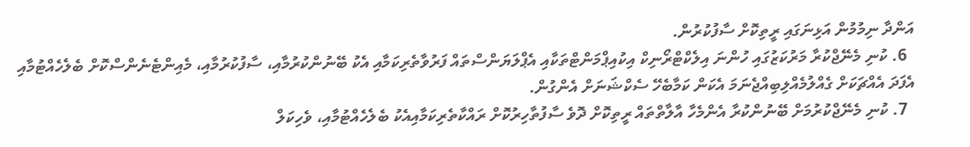އަންދާ ނިމުމުން އަޅިނަގައި ރީތިކޮށް ސާފުކުރުން.
  6. ކުނި މެނޭޖްކުރާ މަރުކަޒުގައި ހުންނަ އިލެކްޓްރޯނިކް އިކުއިޕްމަންޓްތަކާއި އެޕްލަޔަންސްތައް ފަރުވާތެރިކަމާއި އެކު ބޭނުންކުރުމާއި، ސާފުކުރުމާއި، މެއިންޓެނެންސްކޮށް ބެލެހެއްޓުމާއި އެފަދަ އެއްޗަކަށް ގެއްލުމެއްލިބިއްޖެނަމަ އެކަން ކަމާބެހޭ ސެކްޝަނަށް އެންގުން.
  7. ކުނި މެނޭޖްކުރުމަށް ބޭނުންކުރާ އެންމެހާ އާލާތްތައް ރީތިކޮށް ދޮވެ ސާފުތާހިރުކޮށް ރައްކާތެރިކަމާއިއެކު ބެލެހެއްޓުމާއި، ވެހިކަލް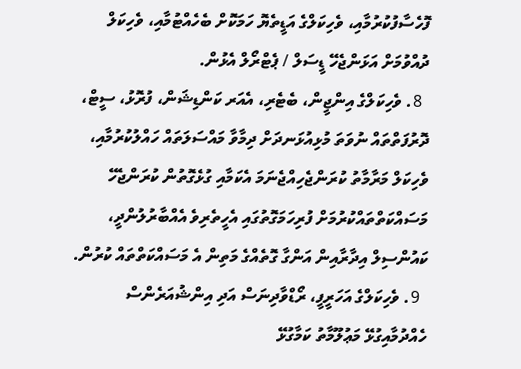ފޮހެސާފުކުރުމާއި، ވެހިކަލްގެ އަޑީތެޔޮ ހަމަކޮށް ބެހެއްޓުމާއި، ވެހިކަލް ދުއްވުމަށް އަޅަންޖެހޭ ޑީސަލް / ޕެޓްރޯލް އެޅުން.
  8. ވެހިކަލްގެ އިންޖީން، ބެޓެރި، އެއަރ ކަންޑިޝަން، ފުރޮޅު، ސީޓް، ދޮރުފަތްތައް ނުވަތަ މުޅިއުޅަނދަށް ދިމާވާ މައްސަލަތައް ހައްލުކުރުމާއި، ވެހިކަލް މަރާމާތު ކުރަންޖެހިއްޖެނަމަ އެކަމާއި ގުޅެގޮތުން ކުރަންޖެހޭ މަސައްކަތްތައްކުރުމަށް ފުރިހަމަގޮތުގައި އެހީތެރިވެ އެއްބާރުލުންދީ، ކައުންސިލް އިދާރާއިން އަންގާ ގޮތެއްގެ މަތިން އެ މަސައްކަތްތައް ކުރުން.
  9. ވެހިކަލްގެ އަހަރީފީ، ރޯޑްވާދިނަސް އަދި އިންޝުއަރެންސް ހެއްދުމާއިގުޅޭ މަޢުލޫމާތު ކަމާގުޅޭ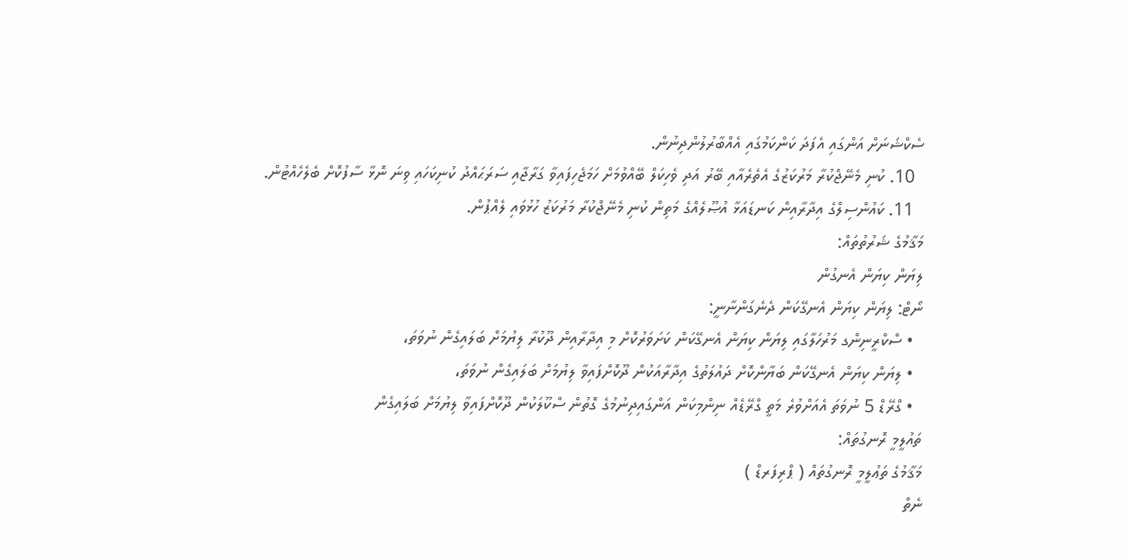ސެކްޝަނަށް އަންގައި އެފަދަ ކަންކަމުގައި އެއްބާރުލުންދިނުން.
  10. ކުނި މެނޭޖްކުރާ މަރުކަޒުގެ އެތެރެއާއި ބޭރު އަދި ވެހިކަލް ބޭއްވުމަށް ހަމަޖެހިފައިވާ ގަރާޖާއި ސަރަޙައްދު ކުނިކަހައި ވިނަ ނޮޅާ ސާފުކޮށް ބެލެހެއްޓުން.
  11. ކައުންސިލްގެ އިދާރާއިން ކަނޑައަޅާ އުޞޫލެއްގެ މަތިން ކުނި މެނޭޖްކުރާ މަރުކަޒު ހުޅުވައި ލެއްޕުން.
މަޤާމުގެ ޝަރުތުތައް:
ލިޔަން ކިޔަން އެނގުން
ނޯޓް: ލިޔަން ކިޔަން އެނގޭކަން ދެނެގަންނާނީ:
  • ސްކްރީނިންގ މަރުހަލާގައި ލިޔަން ކިޔަން އެނގޭކަން ކަށަވަރުކޮށް މި އިދާރާއިން ދޫކުރާ ލިޔުމަށް ބަލައިގެން ނުވަތަ،
  • ލިޔަން ކިޔަން އެނގޭކަން ބަޔާންކޮށް ދައުލަތުގެ އިދާރާއަކުން ދޫކޮށްފައިވާ ލިޔުމަށް ބަލައިގެން ނުވަތަ،
  • ގްރޭޑް 5 ނުވަތަ އެއަށްވުރެ މަތީ ގްރޭޑެއް ނިންމިކަން އަންގައިދިނުމުގެ ގޮތުން ސްކޫލަކުން ދޫކޮށްފައިވާ ލިޔުމަށް ބަލައިގެން
ތައުލީމީ ރޮނގުތައް:
މަޤާމުގެ ތަޢުލީމީ ރޮނގުތައް ( ޕްރިފަރޑް )
ނެތް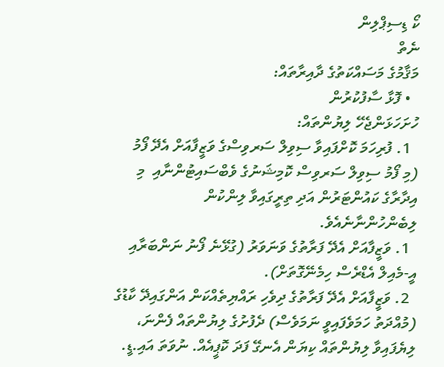ކޯ ޑިސިޕްލިން
ނެތް
މަޤާމުގެ މަސައްކަތުގެ ދާއިރާތައް:
  • ފޮޅާ ސާފުކުރުން
ހުށަހަޅަންޖެހޭ ލިޔުންތައް:
  1. ފުރިހަމަ ކޮށްފައިވާ ސިވިލް ސަރވިސްގެ ވަޒީފާއަށް އެދޭ ފޯމު (މި ފޯމު ސިވިލް ސަރވިސް ކޮމިޝަނުގެ ވެބްސައިޓުންނާއި  މި އިދާރާގެ ކައުންޓަރުން އަދި ތިރީގައިވާ ލިންކުން ލިބެންހުންނާނެއެވެ.
  1. ވަޒީފާއަށް އެދޭ ފަރާތުގެ ވަނަވަރު (ގުޅޭނެ ފޯނު ނަންބަރާއި އީ-މެއިލް އެޑްރެސް ހިމެނޭގޮތަށް).
  2. ވަޒީފާއަށް އެދޭ ފަރާތުގެ ދިވެހި ރައްޔިތެއްކަން އަންގައިދޭ ކާޑުގެ (މުއްދަތު ހަމަވެފައިވީ ނަމަވެސް) ދެފުށުގެ ލިޔުންތައް ފެންނަ، ލިޔެފައިވާ ލިޔުންތައް ކިޔަން އެނގޭ ފަދަ ކޮޕީއެއް. ނުވަތަ އައި.ޑީ.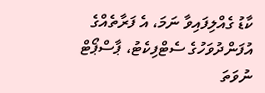ކާޑު ގެއްލިފައިވާ ނަމަ، އެ ފަރާތެއްގެ އުފަންދުވަހުގެ ސެޓްފިކެޓު، ޕާސްޕޯޓް ނުވަތަ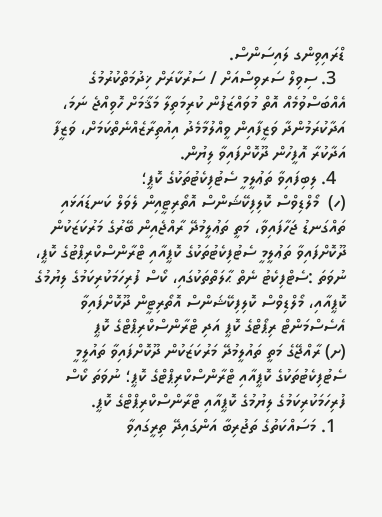ޑްރައިވިންގ ލައިސަންސް.
  3. ސިވިލް ސަރވިސްއަށް / ސަރުކާރަށް ޚިދުމަތްކުރުމުގެ އެއްބަސްވުމެއް އޮތް މުވައްޒަފުން ކުރިމަތިލާ މަޤާމަށް ހޮވިއްޖެ ނަމަ، އަދާކުރަމުންދާ ވަޒީފާއިން ވީއްލުމާމެދު އިއުތިރާޒެއްނެތްކަމަށް، ވަޒީފާ އަދާކުރާ އޮފީހުން ދޫކޮށްފައިވާ ލިޔުން.
  4. ލިބިފައިވާ ތަޢުލީމީ ސެޓުފިކެޓުތަކުގެ ކޮޕީ؛
(ހ)  މޯލްޑިވްސް ކޮލިފިކޭޝަންސް އޮތޯރިޓީއިން ލެވަލް ކަނޑައަޅައި ތައްގަނޑު ޖަހާފައިވާ، މަތީ ތަޢުލީމުދޭ ރާއްޖެއިން ބޭރުގެ މަރުކަޒަކުން ދޫކޮށްފައިވާ ތަޢުލީމީ ސެޓުފިކެޓުތަކުގެ ކޮޕީއާއި ޓްރާންސްކްރިޕްޓުގެ ކޮޕީ، ނުވަތަ :ސެޓްފިކެޓު ނެތް ޙާލަތްތަކުގައި، ކޯސް ފުރިހަމަކުރިކަމުގެ ލިޔުމުގެ ކޮޕީއާއި، މޯލްޑިވްސް ކޮލިފިކޭޝަންސް އޮތޯރިޓީން ދޫކޮށްފައިވާ އެސެސްމަންޓް ރިޕޯޓްގެ ކޮޕީ އަދި ޓްރާންސްކްރިޕްޓްގެ ކޮޕީ
(ށ) ރާއްޖޭގެ މަތީ ތައުލީމުދޭ މަރުކަޒަކުން ދޫކޮށްފައިވާ ތައުލީމީ ސެޓުފިކެޓުތަކުގެ ކޮޕީއާއި ޓްރާންސްކްރިޕްޓްގެ ކޮޕީ؛ ނުވަތަ ކޯސް ފުރިހަމަކުރިކަމުގެ ލިޔުމުގެ ކޮޕީއާއި ޓްރާންސްކްރިޕްޓްގެ ކޮޕީ.
  1. މަސައްކަތުގެ ތަޖުރިބާ އަންގައިދޭ ތިރީގައިވާ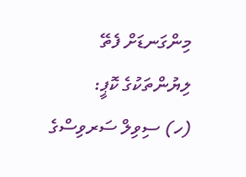މިންގަނޑަށް ފެތޭ ލިޔުންތަކުގެ ކޮޕީ:
(ހ) ސިވިލް ސަރވިސްގެ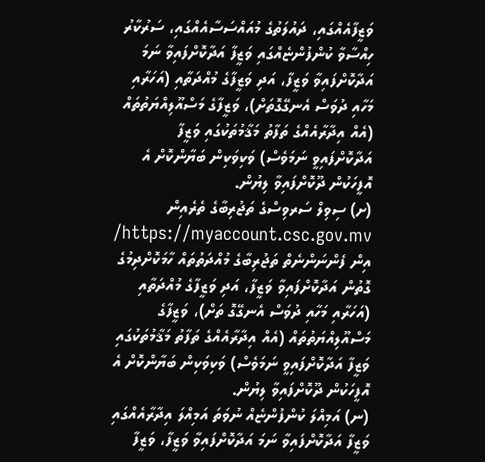ވަޒީފާއެއްގައި، ދައުލަތުގެ މުއައްސަސާއެއްގައި، ސަރުކާރު ހިއްސާވާ ކުންފުންޏެއްގައި ވަޒީފާ އަދާކޮށްފައިވާ ނަމަ އަދާކޮށްފައިވާ ވަޒީފާ، އަދި ވަޒީފާގެ މުއްދަތާއި (އަހަރާއި މަހާއި ދުވަސް އެނގޭގޮތަށް)، ވަޒީފާގެ މަސްއޫލިއްޔަތުތައް (އެއް އިދާރާއެއްގެ ތަފާތު މަޤާމުތަކުގައި ވަޒީފާ އަދާކޮށްފައިވީ ނަމަވެސް) ވަކިވަކިން ބަޔާންކޮށް އެ އޮފީހަކުން ދޫކޮށްފައިވާ ލިޔުން.
(ށ) ސިވިލް ސަރވިސްގެ ތަޖުރިބާގެ ތެރެއިން      https://myaccount.csc.gov.mv/ އިން ފެންނަންނެތް ތަޖުރިބާގެ މުއްދަތުތައް ހާމަކޮށްދިމުގެ ގޮތުން އަދާކޮށްފައިވާ ވަޒީފާ، އަދި ވަޒީފާގެ މުއްދަތާއި (އަހަރާއި މަހާއި ދުވަސް އެނގޭގޮ ތަށް)، ވަޒީފާގެ މަސްއޫލިއްޔަތުތައް (އެއް އިދާރާއެއްގެ ތަފާތު މަޤާމުތަކުގައި ވަޒީފާ އަދާކޮށްފައިވީ ނަމަވެސް) ވަކިވަކިން ބަޔާންކޮށް އެ އޮފީހަކުން ދޫކޮށްފައިވާ ލިޔުން.
(ނ) އަމިއްލަ ކުންފުންޏެއް ނުވަތަ އަމިއްލަ އިދާރާއެއްގައި ވަޒީފާ އަދާކޮށްފައިވާ ނަމަ އަދާކޮށްފައިވާ ވަޒީފާ، ވަޒީފާ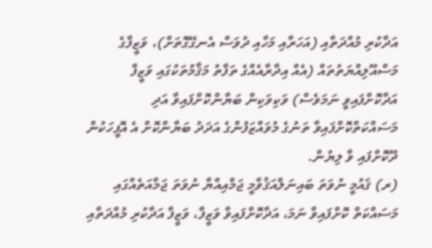އަދާކުރި މުއްދަތާއި (އަހަރާއި މަހާއި ދުވަސް އެނގޭގޮތަށް)، ވަޒީފާގެ މަސްއޫލިއްޔަތުތައް (އެއް އިދާރާއެއްގެ ތަފާތު މަޤާމުތަކުގައި ވަޒީފާ އަދާކޮށްފައިވީ ނަމަވެސް) ވަކިވަކިން ބަޔާންކޮށްފައިވާ އަދި މަސައްކަތްކޮށްފައިވާ ތަނުގެ މުވައްޒަފުންގެ އަދަދު ބަޔާންކޮށް އެ އޮފީހަކުން ދޫކޮށްފައި ވާ ލިޔުން.
(ރ) ޤައުމީ ނުވަތަ ބައިނަލްއަޤުވާމީ ޖަމްއިއްޔާ ނުވަތަ ޖަމާއަތެއްގައި މަސައްކަތް ކޮށްފައިވާ ނަމަ، އަދާކޮށްފައިވާ ވަޒީފާ، ވަޒީފާ އަދާކުރި މުއްދަތާއި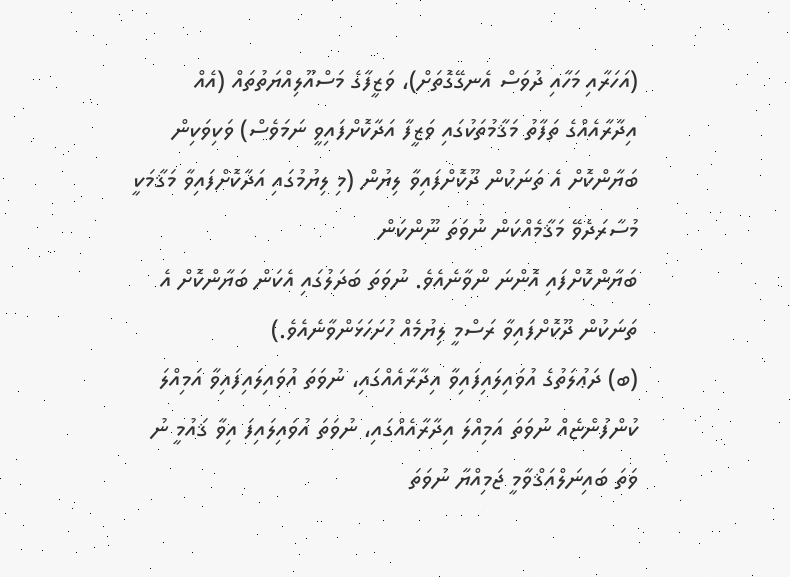(އަހަރާއި މަހާއި ދުވަސް އެނގޭގޮތަށް)، ވަޒީފާގެ މަސްއޫލިއްޔަތުތައް (އެއް އިދާރާއެއްގެ ތަފާތު މަޤާމުތަކުގައި ވަޒީފާ އަދާކޮށްފައިވީ ނަމަވެސް) ވަކިވަކިން ބަޔާންކޮށް އެ ތަނަކުން ދޫކޮށްފައިވާ ލިޔުން (މި ލިޔުމުގައި އަދާކޮށްފައިވާ މަޤާމަކީ މުސާރަދެވޭ މަޤާމެއްކަން ނުވަތަ ނޫންކަން
ބަޔާންކޮށްފައި އޮންނަ ންވާނެއެވެ. ނުވަތަ ބަދަލުގައި އެކަން ބަޔާންކޮށް އެ ތަނަކުން ދޫކޮށްފައިވާ ރަސްމީ ލިޔުމެއް ހުށަހަޅަންވާނެއެވެ.)
(ބ) ދަޢުލަތުގެ އުވައިލައިފައިވާ އިދާރާއެއްގައި، ނުވަތަ އުވައިލައިފައިވާ އަމިއްލަ ކުންފުންޏެއް ނުވަތަ އަމިއްލަ އިދާރާއެއްގައި، ނުވަތަ އުވައިލައިފަ އިވާ ޤައުމީ ނު ވަތަ ބައިނަލްއަޤްވާމީ ޖަމިއްޔާ ނުވަތަ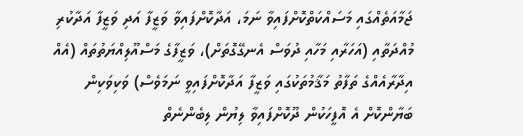ޖަމާއަތެއްގައި މަސައްކަތްކޮށްފައިވާ ނަމަ، އަދާކޮށްފައިވާ ވަޒީފާ އަދި ވަޒީފާ އަދާކުރި މުއްދަތާއި (އަހަރާއި މަހާއި ދުވަސް އެނގޭގޮތަށް)، ވަޒީފާގެ މަސްއޫލިއްޔަތުތައް (އެއް އިދާރާއެއްގެ ތަފާތު މަޤާމުތަކުގައި ވަޒީފާ އަދާކޮށްފައިވީ ނަމަވެސް) ވަކިވަކިން ބަޔާންކޮށް އެ އޮފީހަކުން ދޫކޮށްފައިވާ ލިޔުން ލިބެންނެތް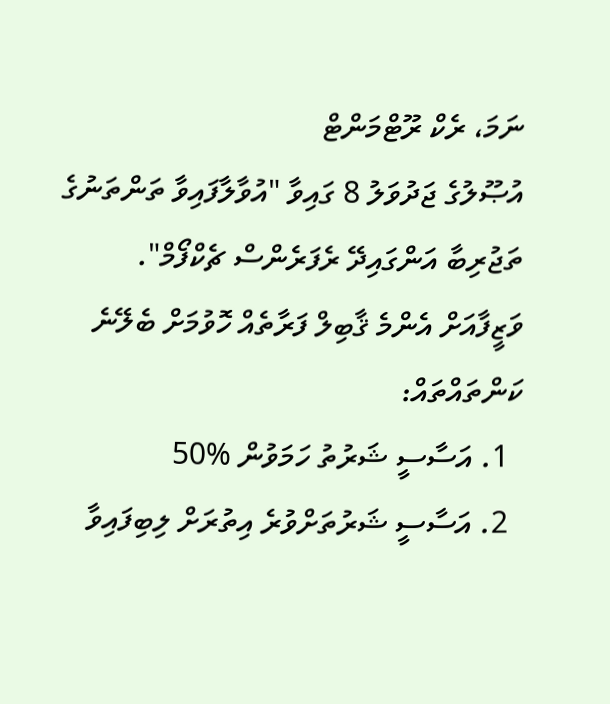ނަމަ، ރެކް ރޫޓްމަންޓް
އުޞޫލުގެ ޖަދުވަލު 8 ގައިވާ "އުވާލާފައިވާ ތަންތަނުގެ ތަޖުރިބާ އަންގައިދޭ ރެފަރެންސް ޗެކްފޯމް".
ވަޒީފާއަށް އެންމެ ޤާބިލް ފަރާތެއް ހޮވުމަށް ބެލޭނެ ކަންތައްތައް:
  1. އަސާސީ ޝަރުތު ހަމަވުން %50
  2. އަސާސީ ޝަރުތަށްވުރެ އިތުރަށް ލިބިފައިވާ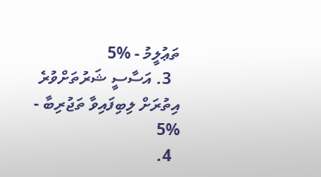ތަޢުލީމު - %5
  3. އަސާސީ ޝަރުތަށްވުރެ އިތުރަށް ލިބިފައިވާ ތަޖުރިބާ - %5
  4.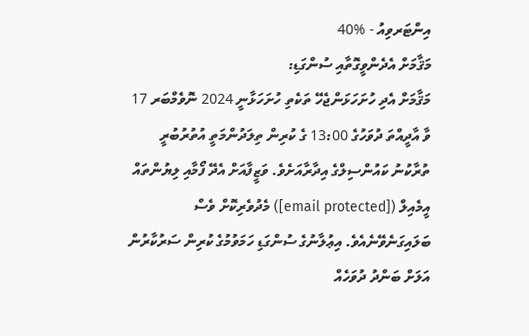އިންޓަރވިއު - %40
މަޤާމަށް އެދެންވީގޮތާއި ސުންގަޑި:
މަޤާމަށް އެދި ހުށަހަޅަންޖެހޭ ތަކެތި ހުށަހަޅާނީ 2024 ނޮވެމްބަރ 17  ވާ އާދީއްތަ ދުވަހުގެ 13:00 ގެ ކުރިން ތިލަދުންމަތީ އުތުރުބުރީ ތުރާކުނު ކައުންސިލްގެ އިދާރާއަށެވެ. ވަޒީފާއަށް އެދޭ ފޯމާއި ލިޔުންތައް އީމެއިލް ([email protected]) މެދުވެރިކޮށް ވެސް ބަލައިގަނެވޭނެއެވެ. އިޢުލާނުގެ ސުންގަޑި ހަމަވުމުގެ ކުރިން ސަރުކާރުން އަލަށް ބަންދު ދުވަހެއް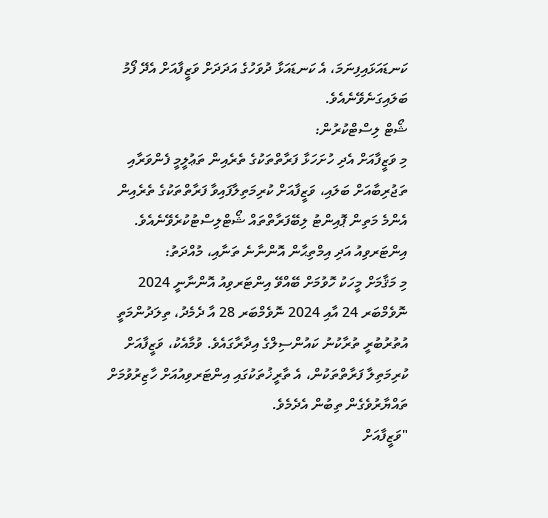ކަނޑައަޅައިފިނަމަ، އެ ކަނޑައަޅާ ދުވަހުގެ އަދަދަށް ވަޒީފާއަށް އެދޭ ފޯމު ބަލައިގަނެވޭނެއެވެ.
ޝޯޓް ލިސްޓްކުރުން:
މި ވަޒީފާއަށް އެދި ހުށަހަޅާ ފަރާތްތަކުގެ ތެރެއިން ތަޢުލީމީ ފެންވަރާއި ތަޖުރިބާއަށް ބަލައި، ވަޒީފާއަށް ކުރިމަތިލާފައިވާ ފަރާތްތަކުގެ ތެރެއިން އެންމެ މަތިން ޕޮއިންޓު ލިބޭފަރާތްތައް ޝޯޓްލިސްޓުކުރެވޭނެއެވެ.
އިންޓަރވިއު އަދި އިމްތިޙާން އޮންނާނެ ތަނާއި، މުއްދަތު:
މި މަޤާމަށް މީހަކު ހޮވުމަށް ބޭއްވޭ އިންޓަރވިއު އޮންނާނީ 2024 ނޮވެމްބަރ 24 އާއި 2024 ނޮވެމްބަރ 28 އާ ދެމެދު، ތިލަދުންމަތީ އުތުރުބުރީ ތުރާކުނު ކައުންސިލްގެ އިދާރާގައެވެ. ވުމާއެކު، ވަޒީފާއަށް ކުރިމަތިލާ ފަރާތްތަކުން، އެ ތާރީޚުތަކުގައި އިންޓަރވިއުއަށް ހާޒިރުވުމަށް ތައްޔާރުވެގެން ތިބުން އެދެމެވެ.
"ވަޒީފާއަށް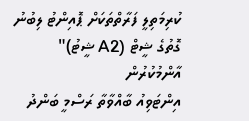ކުރިމަތިލީ ފަރާތްތަކަށް ޕޮއިންޓު ލިބުނު ގޮތުގެ ޝީޓް (A2 ޝީޓު)" އާންމުކުރުން
އިންޓަވިއު ބާއްވާތާ ރަސްމީ ބަންދު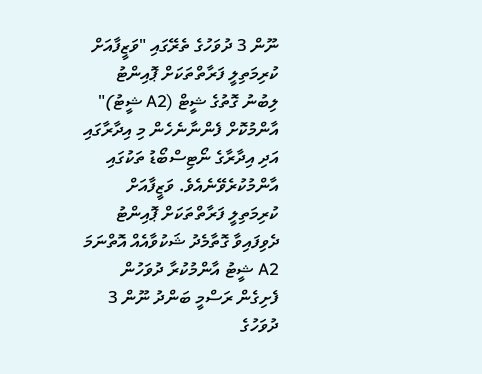ނޫން 3 ދުވަހުގެ ތެރޭގައި "ވަޒީފާއަށް ކުރިމަތިލީ ފަރާތްތަކަށް ޕޮއިންޓު ލިބުނު ގޮތުގެ ޝީޓް (A2 ޝީޓު)" އާންމުކޮށް ފެންނާނެހެން މި އިދާރާގައި އަދި އިދާރާގެ ނޯޓިސްބޯޑު ތަކުގައި އާންމުކުރެވޭނެއެވެ. ވަޒީފާއަށް ކުރިމަތިލީ ފަރާތްތަކަށް ޕޮއިންޓު ދެވިފައިވާ ގޮތާމެދު ޝަކުވާއެއް އޮތްނަމަ A2 ޝީޓު އާންމުކުރާ ދުވަހުން ފެށިގެން ރަސްމީ ބަންދު ނޫން 3 ދުވަހުގެ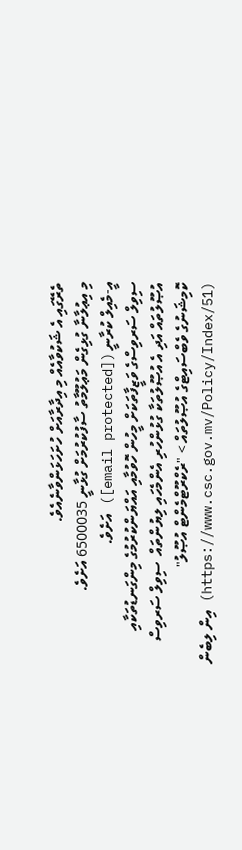ތެރޭގައި އެ ޝަކުވާއެއް މި އިދާރާއަށް ހުށަހަޅަންވާނެއެވެ.
މި އިޢުލާނާ ގުޅިގެން މަޢުލޫމާތު ސާފުކުރުމަށް ގުޅާނީ 6500035 އަށެވެ.
އީ-މެއިލް ކުރާނީ ([email protected]) އަށެވެ.
ސިވިލް ސަރވިސްގެ ވަޒީފާތަކަށް މީހުން ހޮވުމާއި އައްޔަންކުރުމުގެ މިންގަނޑުތަކާއި އުޞޫލުތައް އަދި އެ އުޞޫލުތަކާ ގުޅުންހުރި އެންމެހައި ލިޔުންތައް  ސިވިލް ސަރވިސް ކޮމިޝަނުގެ ވެބްސައިޓްގެ އުޞޫލުތައް > "ރެކްރޫޓްމެންޓް އުޞޫލު" (https://www.csc.gov.mv/Policy/Index/51) އިން ލިބެން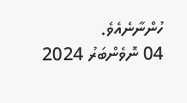ހުންނާނެއެވެ.
04 ނޮވެންބަރު 2024